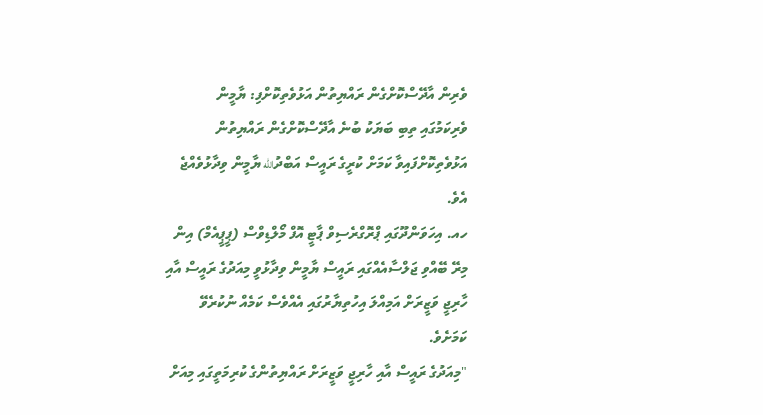ވެރިން އާދޭސްކޮށްގެން ރައްޔިތުން އަޅުވެތިކޮށްފި: ޔާމީން
ވެރިކަމުގައި ތިބި ބަޔަކު ބުނެ އާދޭސްކޮށްގެން ރައްޔިތުން އަޅުވެތިކޮށްފައިވާ ކަމަށް ކުރީގެ ރައީސް އަބްދުالله ޔާމީން ވިދާޅުވެއްޖެ އެވެ.
ހއ. އިހަވަންދޫގައި ޕްރޮގްރެސިވް ޕާޓީ އޮފް މޯލްޑިވްސް (ޕީޕީއެމް) އިން މިރޭ ބޭއްވި ޖަލްސާއެއްގައި ރައީސް ޔާމީން ވިދާޅުވީ މިއަދުގެ ރައީސް އާއި ހާރިޖީ ވަޒީރަށް އަމިއްލަ އިހުތިޔާރުގައި އެއްވެސް ކަމެއް ނުކުރެވޭ ކަމަށެވެ.
"މިއަދުގެ ރައީސް އާއި ހާރިޖީ ވަޒީރަށް ރައްޔިތުންގެ ކުރިމަތީގައި މިއަށް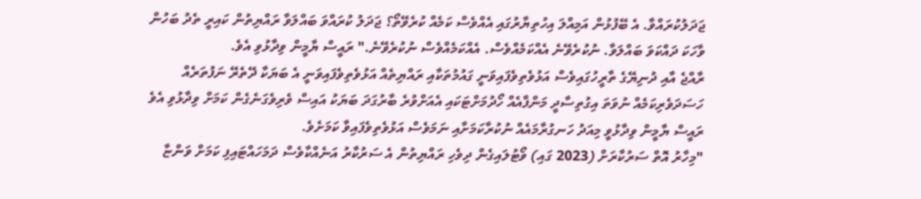ޖަދަލުކުރައްވާ. އެ ބޭފުޅުން އަމިއްލަ އިހުތިޔާރުގައި އެއްވެސް ކަމެއް ކުރެވޭތޯ؟ ޖަދަލު ކުރައްވަ ބައްލަވާ ރައްޔިތުން ކައިރީ ތެދު ބަހުން ވާހަކަ ދައްކަވަ ބައްލަވާ. ނުކުރެވޭނެ އެއްކަމެއްވެސް. އެއްކަމެއްވެސް ނުކުރެވޭނެ." ރައީސް ޔާމީން ވިދާޅުވި އެވެ.
ރާއްޖެ އާއި ދުނިޔޭގެ ތާރީހުގައިވެސް އަޅުވެތިވެފައިވަނީ ގައުމުތަކާއި ރައްޔިތެއް އަޅުވެތިވެފައިވަނީ އެ ބަޔަކާ ދޭތެރޭ ނަފުތަރެއް ހަސަދަވެރިކަމެއް ނުވަތަ އިގުތިސާދީ މަންފާއެއް ހޯދުމަށްޓަކައި އެއަށްވުރެ ބާރުގަދަ ބަޔަކު އައިސް ވެރިވެގަނެގެން ކަމަށް ވިދާޅުވި އެވެ
ރައީސް ޔާމީން ވިދާޅުވީ މިއަދު ހަނގުރާމައެއް ނުކުރާކަމަށާއި ނަމަވެސް އަޅުވެތިވެފައިވާ ކަމަށެވެ.
"މިހާރު އޮތް ސަރުކާރަށް (2023 ގައި) ވޯޓުލައިގެން ދިވެހި ރައްޔިތުން އެ ސަރުކާރު އަނެއްކާވެސް ދަމަހައްޓައިފި ކަމަށް ވަންޏާ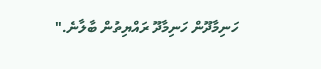ހަނިމާދޫން ހަނިމާދޫ ރައްޔިތުން ބާލާނެ."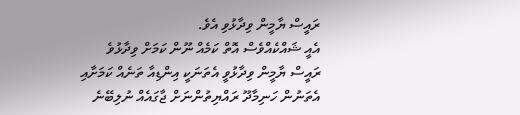ރައީސް ޔާމީން ވިދާޅުވި އެވެ.
އެއީ ޝައްކެއްވެސް އޮތް ކަމެއް ނޫން ކަމަށް ވިދާޅުވެ ރައީސް ޔާމީން ވިދާޅުވީ އެތަނަކީ އިންޑިއާ ތަނެއް ކަމަށާއި އެތަނުން ހަނިމާދޫ ރައްޔިތުންނަށް ޖާގައެއް ނުލިބޭނެ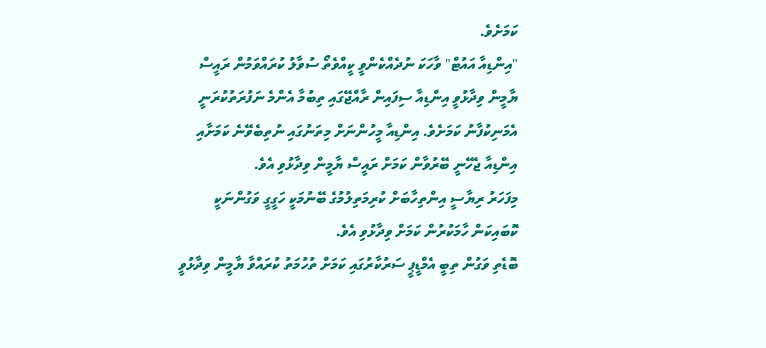ކަމަށެވެ.
"އިންޑިއާ އައުޓް" ވާހަކަ ނުދެއްކެންވީ ކީއްވެތޯ ސުވާލު ކުރައްވަމުން ރައީސް ޔާމީން ވިދާޅުވީ އިންޑިއާ ސިފައިން ރާއްޖޭގައި ތިބުމާ އެންމެ ނަފުރަތުކުރަނީ އެމަނިކުފާނު ކަމަށެވެ. އިންޑިއާ މީހުންނަށް މިތަނުގައި ނުތިބެވޭނެ ކަމަށާއި އިންޑިއާ ޖެހޭނީ ބޭރުވާން ކަމަށް ރައީސް ޔާމީން ވިދާޅުވި އެވެ.
މިފަހަރު ރިޔާސީ އިންތިހާބަށް ކުރިމަތިލުމުގެ ބޭނުމަކީ ހަގީގީ ވަގުންނަކީ ކޮބައިކަން ހާމަކުރުން ކަމަށް ވިދާޅުވި އެވެ.
ބޮޑެތި ވަގުން ތިބީ އެމްޑީޕީ ސަރުކާރުގައި ކަމަށް ތުހުމަތު ކުރައްވާ ޔާމީން ވިދާޅުވީ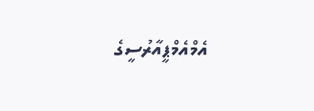އެމްއެމްޕީއާރުސީގެ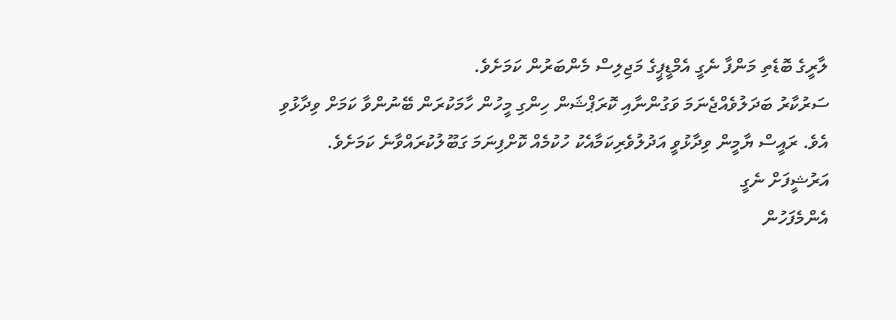ލާރީގެ ބޮޑެތި މަންފާ ނެގީ އެމްޑީޕީގެ މަޖިލިސް މެންބަރުން ކަމަށެވެ.
ސަރުކާރު ބަދަލުވެއްޖެނަމަ ވަގުންނާއި ކޮރަޕްޝަން ހިންގި މީހުން ހާމަކުރަން ބޭނުންވާ ކަމަށް ވިދާޅުވި އެވެ. ރައީސް ޔާމީން ވިދާޅުވީ އަދުލުވެރިކަމާއެކު ހުކުމެއް ކޮށްފިނަމަ ގަބޫލުކުރައްވާނެ ކަމަށެވެ.
އަރުޝީފަށް ނެގީ
އެންމެފަހުން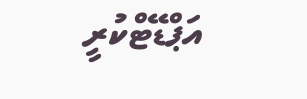އަޕްޑޭޓްކުރީ